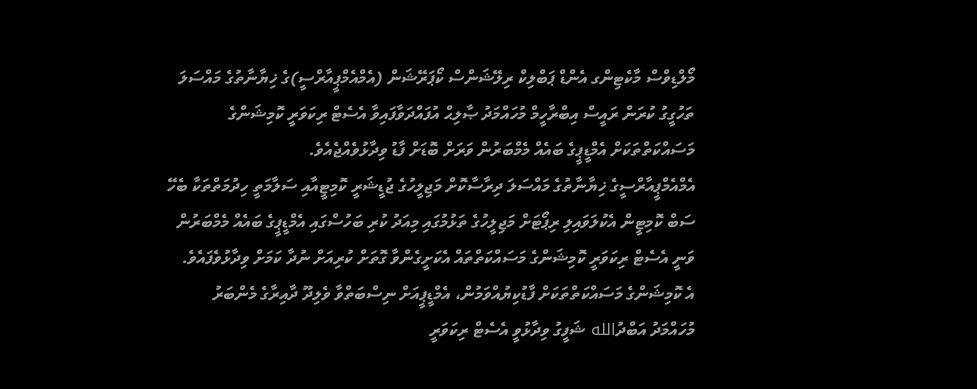މޯލްޑިވްސް މާކެޓިންގ އެންޑް ޕަބްލިކް ރިލޭޝަންސް ކޯޕަރޭޝަން (އެމްއެމްޕީއާރްސީ)ގެ ޚިޔާނާތުގެ މައްސަލަ ތަހުގީގު ކުރަން ރައީސް އިބްރާހީމް މުހައްމަދު ޞާލިޙް އުފައްދަވާފައިވާ އެސެޓް ރިކަވަރީ ކޮމިޝަންގެ މަސައްކަތްތަކަށް އެމްޑީޕީގެ ބައެއް މެމްބަރުން ވަރަށް ބޮޑަށް ފާޑު ވިދާޅުވެއްޖެއެވެ.
އެމްއެމްޕީއާރްސީގެ ޚިޔާނާތުގެ މައްސަލަ ދިރާސާކޮށް މަޖިލީހުގެ ޖުޑީޝަރީ ކޮމިޓީއާއި ސަލާމަތީ ހިދުމަތްތަކާ ބެހޭ ސަބް ކޮމިޓީން އެކުލަވައިލި ރިޕޯޓަށް މަޖިލީހުގެ ތަޅުމުގައި މިއަދު ކުރި ބަހުސްގައި އެމްޑީޕީގެ ބައެއް މެމްބަރުން ވަނީ އެސެޓް ރިކަވަރީ ކޮމިޝަންގެ މަސައްކަތްތައް އެކަށީގެންވާ ގޮތަށް ކުރިއަށް ނުދާ ކަމަށް ވިދާޅުވެފައެވެ.
އެ ކޮމިޝަންގެ މަސައްކަތްތަކަށް ފާޑުކިޔުއްވަމުން، އެމްޑީޕީއަށް ނިސްބަތްވާ ވެލިދޫ ދާއިރާގެ މެންބަރު މުހައްމަދު އަބްދުالله ޝަފީގު ވިދާޅުވީ އެސެޓް ރިކަވަރީ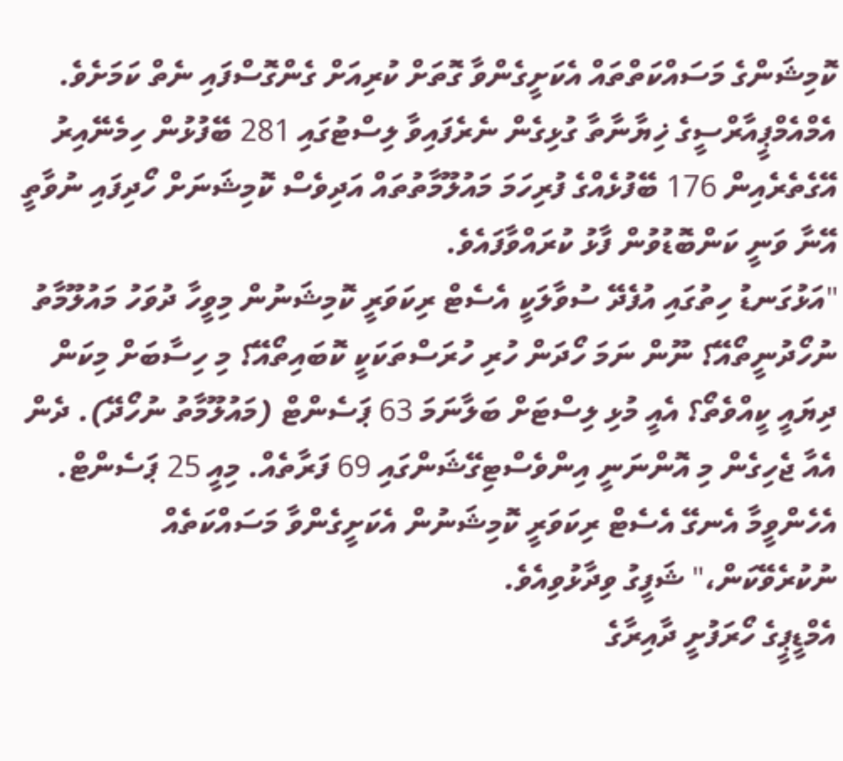ކޮމިޝަންގެ މަސައްކަތްތައް އެކަށީގެންވާ ގޮތަށް ކުރިއަށް ގެންގޮސްފައި ނެތް ކަމަށެވެ. އެމްއެމްޕީއާރްސީގެ ޚިޔާނާތާ ގުޅިގެން ނެރެފައިވާ ލިސްޓުގައި 281 ބޭފުޅުން ހިމެނޭއިރު އޭގެތެރެއިން 176 ބޭފުޅެއްގެ ފުރިހަމަ މައުލޫމާތުތައް އަދިވެސް ކޮމިޝަނަށް ހޯދިފައި ނުވާތީ އޭނާ ވަނީ ކަންބޮޑުވުން ފާޅު ކުރައްވާފައެވެ.
"އަޅުގަނޑު ހިތުގައި އުފެދޭ ސުވާލަކީ އެސެޓް ރިކަވަރީ ކޮމިޝަނުން މިވީހާ ދުވަހު މައުލޫމާތު ނުހޯދުނީތޯއޭ؟ ނޫން ނަމަ ހޯދަން ހުރި ހުރަސްތަކަކީ ކޮބައިތޯއޭ؟ މި ހިސާބަށް މިކަން ދިޔައީ ކީއްވެތޯ؟ އެއީ މުޅި ލިސްޓަށް ބަލާނަމަ 63 ޕަސެންޓް (މައުލޫމާތު ނުހޯދޭ). ދެން އެއާ ޖެހިގެން މި އޮންނަނީ އިންވެސްޓިގޭޝަންގައި 69 ފަރާތެއް. މިއީ 25 ޕަސެންޓް. އެހެންވީމާ އެނގޭ އެސެޓް ރިކަވަރީ ކޮމިޝަނުން އެކަށީގެންވާ މަސައްކަތެއް ނުކުރެވޭކަން،" ޝަފީގު ވިދާޅުވިއެވެ.
އެމްޑީޕީގެ ހޯރަފުށީ ދާއިރާގެ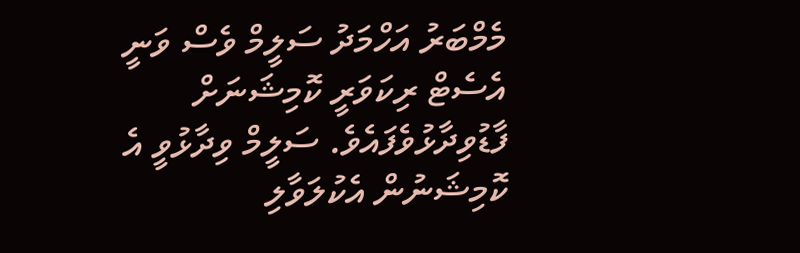މެމްބަރު އަހްމަދު ސަލީމް ވެސް ވަނީ އެސެޓް ރިކަވަރީ ކޮމިޝަނަށް ފާޑުވިދާޅުވެފައެވެ. ސަލީމް ވިދާޅުވީ އެ ކޮމިޝަނުން އެކުލަވާލި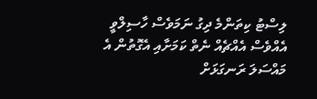ލިސްޓު ކިތަންމެ ދިގު ނަމަވެސް ހާސިލްވީ އެއްވެސް އެއްޗެއް ނެތް ކަމަށާއި އެގޮތުން އެ މައްސަލަ ރަނގަޅަށް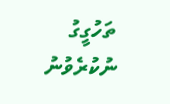ތަހުގީގު ނުކުރެވުނު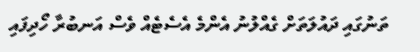ތަނުގައި ދައުލަތަށް ގެއްލުނު އެންމެ އެސެޓެއް ވެސް އަނބުރާ ހޯދިފައި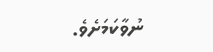ނުވާކަމަށެވެ.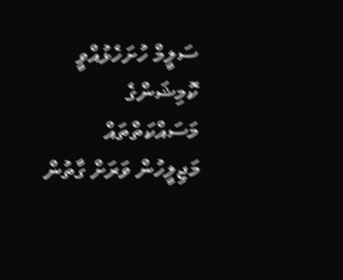ސަލީމް ހުށަހެޅުއްވީ ކޮމިޝަންގެ މަސައްކަތްތައް މަޖިލީހުން ވަރަށް ގާތުން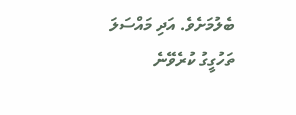ބެލުމަށެވެ. އަދި މައްސަލަ ތަހުގީގު ކުރެވޭނެ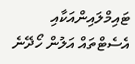ޓައިމްލައިންއަކާއި އެސެޓްތައް އަލުން ހޯދޭނެ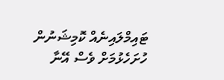ޓައިމްލައިނެއް ކޮމިޝަނުން ހުށަހެޅުމަށް ވެސް އޭނާ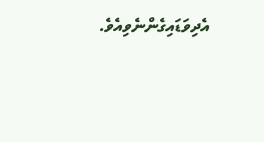އެދިވަޑައިގެންނެވިއެވެ.